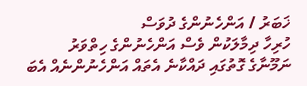ޚަބަރު / އަންހެނުންގެ ދުވަސް
ހުރިހާ ދިމާލަކުން ވެސް އަންހެނުންގެ ހިތްވަރު
ނަމޫނާގެ ގޮތުގައި ދައްކާނެ އެތައް އަންހެނުންނެއް އެބަ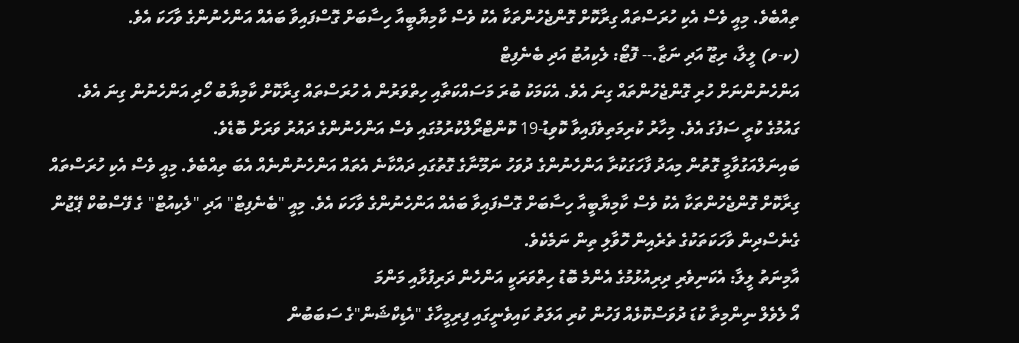ތިއްބެވެ. މިއީ ވެސް އެކި ހުރަސްތައް ގިރާކޮށް ގޮންޖެހުންތަކާ އެކު ވެސް ކާމިޔާބީއާ ހިސާބަށް ގޮސްފައިވާ ބައެއް އަންހެނުންގެ ވާހަކަ އެވެ.
(ކ-ވ) ލީލާ، ރިޒޫ އަދި ނަޒާ.-- ފޮޓޯ: ލެކިއުޓު އަދި ބެނެފިޓް
އަންހެނުންނަށް ހުރި ގޮންޖެހުންތައް ގިނަ އެވެ. އެކަމަކު ބުރަ މަސައްކަތާއި ހިތްވަރުން އެ ހުރަސްތައް ގިރާކޮށް ކާމިޔާބު ހޯދި އަންހެނުން ގިނަ އެވެ. ގައުމުގެ ކުރީ ސަފުގަ އެވެ. މިހާރު ކުރިމަތިވެފައިވާ ކޮވިޑު-19 ކޮންޓްރޯލްކުރުމުގައި ވެސް އަންހެނުންގެ ދައުރު ވަރަށް ބޮޑެވެ.
ބައިނަލްއަގުވާމީ ގޮތުން މިއަދު ފާހަގަކުރާ އަންހެނުންގެ ދުވަހު ނަމޫނާގެ ގޮތުގައި ދައްކާނެ އެތައް އަންހެނުންނެއް އެބަ ތިއްބެވެ. މިއީ ވެސް އެކި ހުރަސްތައް ގިރާކޮށް ގޮންޖެހުންތަކާ އެކު ވެސް ކާމިޔާބީއާ ހިސާބަށް ގޮސްފައިވާ ބައެއް އަންހެނުންގެ ވާހަކަ އެވެ. މިއީ "ބެނެފިޓް" އަދި "ލެކިއުޓް" ގެ ފޭސްބުކް ޕޭޖުން ގެނެސްދިން ވާހަކަތަކުގެ ތެރެއިން ހޮވާލި ތިން ނަމެކެވެ.
އާމިނަތު ލީލާ: އެކަނިވެރި ދިރިއުޅުމުގެ އެންމެ ބޮޑު ހިތްވަރަކީ އަންހެން ދަރިފުޅާއި މަންމަ
އޯ ލެވެލް ނިންމިތާ ކުޑަ ދުވަސްކޮޅެއް ފަހުން ކުރި އަލަތު ކައިވެނީގައި ފިރިމީހާގެ "އެޑިކްޝަން"ގެ ސަބަބުން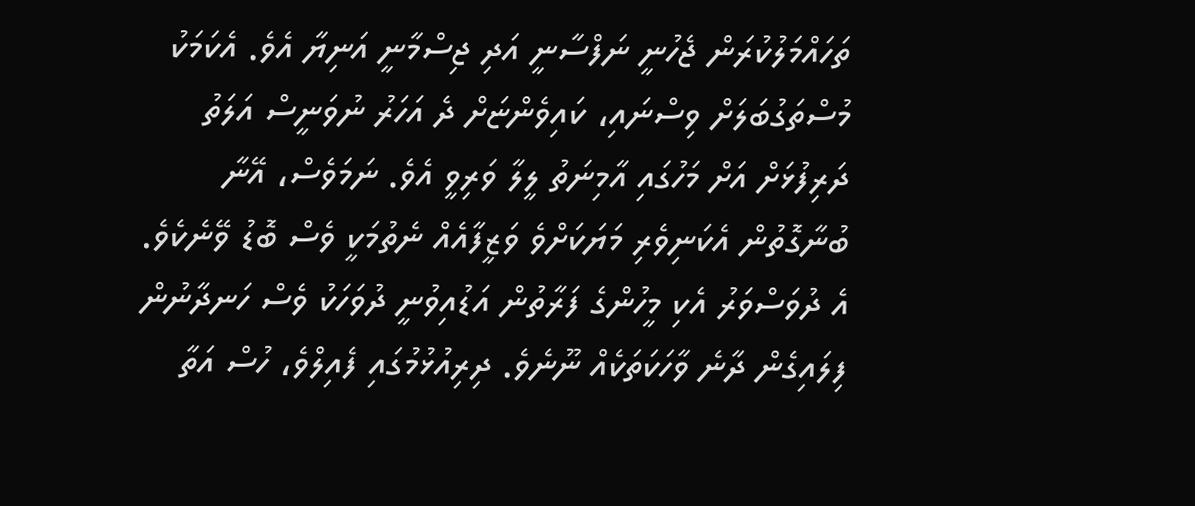ތަހައްމަލުކުރަން ޖެހުނީ ނަފްސާނީ އަދި ޖިސްމާނީ އަނިޔާ އެވެ. އެކަމަކު މުސްތަގުބަލަށް ވިސްނައި، ކައިވެންޏަށް ދެ އަހަރު ނުވަނީސް އަލަތު ދަރިފުޅަށް އަށް މަހުގައި އާމިނަތު ލީލާ ވަރިވީ އެވެ. ނަމަވެސް، އޭނާ ބުނާގޮތުން އެކަނިވެރި މަޔަކަށްވެ ވަޒީފާއެއް ނެތުމަކީ ވެސް ބޮޑު ވޭނެކެވެ.
އެ ދުވަސްވަރު އެކި މީހުންގެ ފަރާތުން އަޑުއިވުނީ ދުވަހަކު ވެސް ހަނދާނުން ފިލައިގެން ދާނެ ވާހަކަތަކެއް ނޫނެވެ. ދިރިއުޅުމުގައި ފެއިލްވެ، ހުސް އަތާ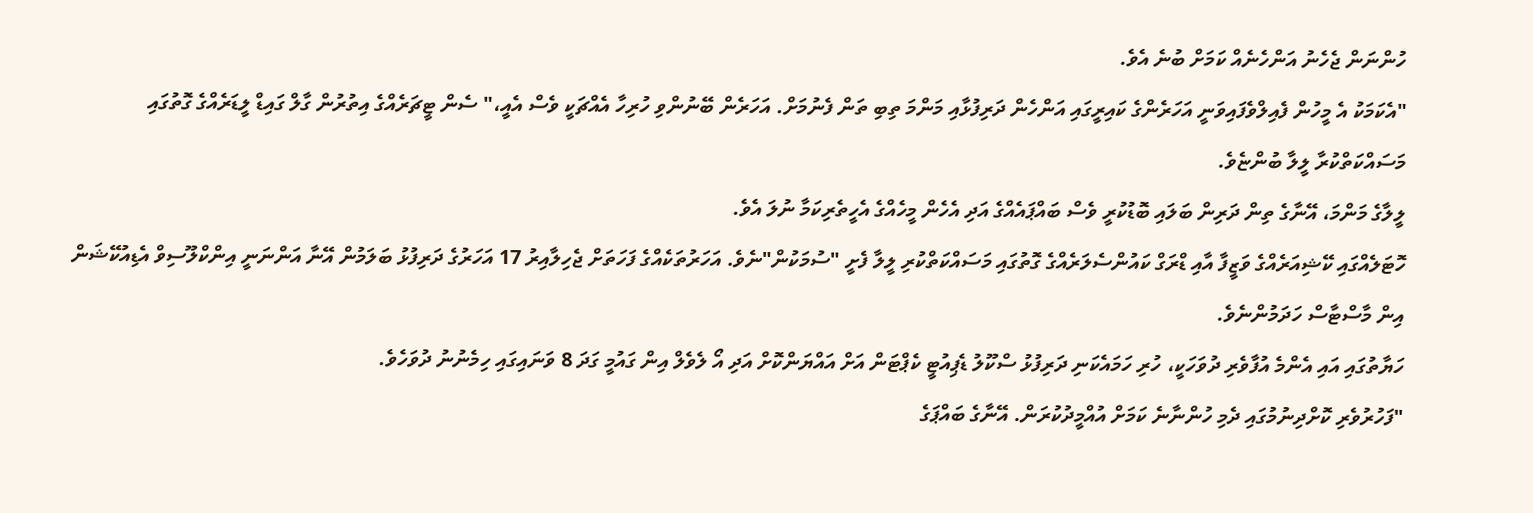ހުންނަން ޖެހެނު އަންހެނެއް ކަމަށް ބުނެ އެވެ.
"އެކަމަކު އެ މީހުން ފެއިލްވެފައިވަނީ އަހަރެންގެ ކައިރީގައި އަންހެން ދަރިފުޅާއި މަންމަ ތިބި ތަން ފެނުމަށް. އަހަރެން ބޭނުންވި ހުރިހާ އެއްޗަކީ ވެސް އެއީ،" ސެން ޓީޗަރެއްގެ އިތުރުން ގާލް ގައިޑް ލީޑަރެއްގެ ގޮތުގައި މަސައްކަތްކުރާ ލީލާ ބުންޏެވެ.
ލީލާގެ މަންމަ، އޭނާގެ ތިން ދަރިން ބަލައި ބޮޑުކުރީ ވެސް ބައްޕައެއްގެ އަދި އެހެން މީހެއްގެ އެހީތެރިކަމާ ނުލަ އެވެ.
ހޮޓަލެއްގައި ކޭޝިއަރެއްގެ ވަޒީފާ އާއި ޑްރަގް ކައުންސެލަރެއްގެ ގޮތުގައި މަސައްކަތްކުރި ލީލާ ފެށީ "ސުމަކުން"ނެވެ. އަހަރުތަކެއްގެ ފަހަތަށް ޖެހިލާއިރު 17 އަހަރުގެ ދަރިފުޅު ބަލަމުން އޭނާ އަންނަނީ އިންކްލޫސިވް އެޑިއުކޭޝަން އިން މާސްޓާސް ހަދަމުންނެވެ.
ހަޔާތުގައި އައި އެންމެ އުފާވެރި ދުވަހަކީ، ހުރި ހަމައެކަނި ދަރިފުޅު ސްކޫލު ޑެޕިއުޓީ ކެޕްޓަން އަށް އައްޔަންކޮށް އަދި އޯ ލެވެލް އިން ގައުމީ ގަދަ 8 ވަނައިގައި ހިމެނުނު ދުވަހެވެ.
"ފަހުރުވެރި ކޮށްދިނުމުގައި ދެމި ހުންނާނެ ކަމަށް އުއްމީދުކުރަން. އޭނާގެ ބައްޕަގެ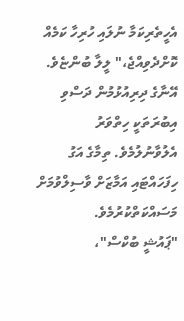އެހީތެރިކަމާ ނުލައި ހުރިހާ ކަމެއް ކޮށްދެވިއްޖެ،" ލީލާ ބުންޏެވެ.
އޭނާގެ ދިރިއުޅުމުން ދަސްވި އިބުރަތަކީ ހިތްވަރު އެލުވާނުލުމެވެ. ތިމާގެ އަގު ހިފަހައްޓައި އަމާޒަށް ވާސިލްވުމަށް މަސައްކަތްކުރުމެވެ.
"ޕައުޝީ ބުކްސް"،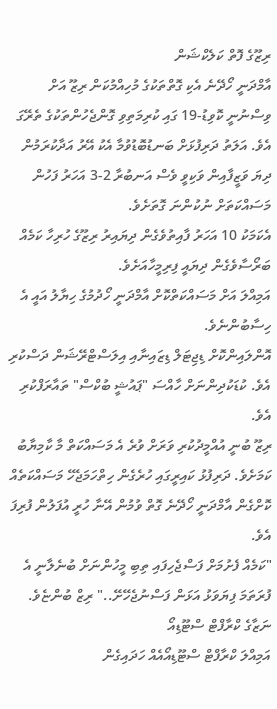ރިޒޫގެ ފޮތް ކަލެކްޝަން
އާމްދަނީ ހޯދޭނެ އެކި ގޮތްތަކުގެ މުހިއްމުކަން ރިޒޫ އަށް ވިސްނުނީ ކޮވިޑު-19 ގައި ކުރިމަތިވި ގޮންޖެހުންތަކުގެ ތެރޭގަ އެވެ. އަލަތު ދަރިފުޅަށް ބަނޑުބޮޑުވުމާ އެކު އޭރު އަދާކުރަމުން ދިޔަ ވަޒީފާއިން ވަކިވީ ވެސް އަނބުރާ 2-3 އަހަރު ފަހުން މަސައްކަތަށް ނުކުންނަ ގޮތަށެވެ.
އެކަމަކު 10 އަހަރު ފާއިތުވެގެން ދިޔައިރު ރިޒޫގެ ހުރިހާ ކަމެއް ބަރޯސާވެގެން ދިޔައީ ފިރިމީހާއަށެވެ.
އަމިއްލަ އަށް މަސައްކަތްކޮށް އާމްދަނީ ހޯދުމުގެ ހިޔާލު އައީ އެ ހިސާބުންނެވެ.
އޮންލައިންކޮށް ޑިޖިޓަލް ޑިޒައިނާއި އިލަސްޓްރޭޝަން ދަސްކުރި އެވެ. ކުޑަކުދިންނަށް ހާއްސަ "ޕައުޝީ ބުކްސް" ތައާރަފްކުރި އެވެ.
ރިޒޫ ބުނީ އުއްމީދުކުރި ވަރަށް ވުރެ އެ މަސައްކަތް މާ ކާމިޔާބު ކަމަށެވެ. ދަރިފުޅު ކައިރީގައި ހުރެގެން ހިތްހަމަޖެހޭ މަސައްކަތެއް ކޮށްގެން އާމްދަނީ ހޯދޭނެ ގޮތް ވުމުން އޭނާ ހުރީ އުފަލުން ފުރިފަ އެވެ.
"ކަމެއް ފެށުމަށް ފަސްޖެހިފައި ތިބި މީހުންނަށް ބުނެލާނީ އެ ފުރަތަމަ ފިޔަވަޅު އަޅަން ފަސްނުޖެހޭށޭ.." ރިޒް ބުންޏެވެ.
ނަޒާގެ ކްރާފްޓް ސްޓޫޑިއޯ
އަމިއްލަ ކްރާފްޓް ސްޓޫޑިއޯއެއް ހަދައިގެން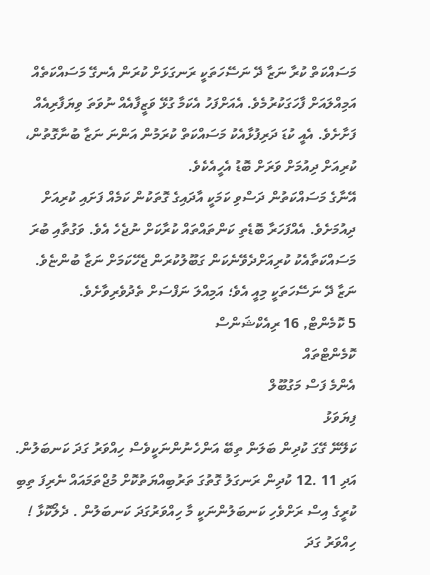މަސައްކަތް ކުރާ ނަޒާ ދޭ ނަސޭހަތަކީ ރަނގަޅަށް ކުރަން އެނގޭ މަސައްކަތެއް އަމިއްލައަށް ފާހަގަކުރުމެވެ. އެއަށްފަހު އެކަމާ ގުޅޭ ވަޒީފާއެއް ނުވަތަ ވިޔަފާރިއެއް ފަށާށެވެ. އެއީ ކުޑަ ދަރިފުޅާއެކު މަސައްކަތް ކުރަމުން އަންނަ ނަޒާ ބުނާގޮތުން، ކުރިއަށް ދިއުމަށް ވަރަށް ބޮޑު އެހީއެކެވެ.
އޭނާގެ މަސައްކަތުން ދަސްވި ކަމަކީ އާދައިގެ ގޮތަކުން ކަމެއް ފަށައި ކުރިއަށް ދިއުމަށެވެ. އެއްފަހަރާ ބޮޑެތި ކަންތައްތައް ކުރާކަށް ނުޖެހެ އެވެ. ވަގުތާއި ބުރަ މަސައްކަތާއެކު ކުރިއަށްދެވޭނެކަން ގަބޫލުކުރަން ޖެހޭކަމަށް ނަޒާ ބުންޏެވެ.
ނަޒާ ދޭ ނަސޭހަތަކީ މިއީ އެވެ؛ އަމިއްލަ ނަފްސަށް ތެދުވެރިވާށެވެ.
5 ކޮމެންޓް, 16 ރިއެކްޝަންސް
ކޮމެންޓްތައް
އެންމެ ފަސް މަގުބޫލް
ފިޔަވަޅު
ކަލޭނޭ ގޭގަ ކުދިން ބަލަން ތިބޭ އަންހެނުންނަކީވެސް ހިއްވަރު ގަދަ ކަނބަލުން. އަދި 11 .12 ކުދިން ރަނގަލު ގޮތުގަ ތަރުބިއްޔަތުކޮށް މުޖްތަމައައް ނެރިފަ ތިބި ކުރީގެ އިސް ރަށްވެހި ކަނބަލުންނަކީ މާ ހިއްވަރުގަދަ ކަނބަލުން . ދެލޯކޮޅާ ! ހިއްވަރު ގަދަ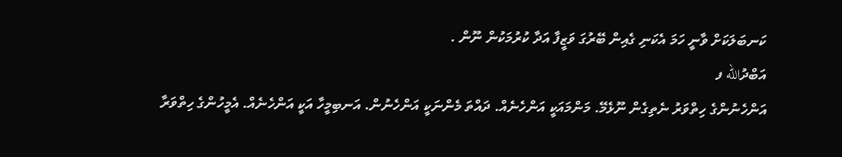ކަނބަލަކަށް ވާނީ ހަމަ އެކަނި ގެއިން ބޭރުގަ ވަޒީފާ އަދާ ކުރުމަކުން ނޫން .
އަބްދުالله ފ
އަންހެނުންގެ ހިތްވަރު ނެތިގެން ނޫޅެމޭ. މަންމައަކީ އަންހެނެއް. ދައްތަ މެންނަކީ އަންހެނުން. އަނބިމީހާ އަކީ އަންހެނެއް. އެމީހުންގެ ހިތްވަރާ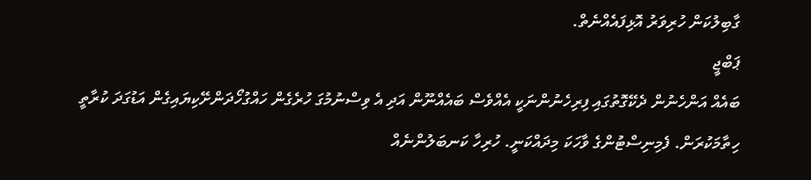ގާބިލުކަން ހުރިވަރު އޮޅިފައެއްނެތް.
ޕަބްޖީ
ބައެއް އަންހެނުން ދެކޭގޮތުގައި ފިރިހެނުންނަކީ އެއްވެސް ބައެއްނޫން އަދި އެ ވިސްނުމުގަ ހުރެގެން ހައްގުހޯދަންށޭކިޔައިގެން އަޑުގަދަ ކުރާތީ ހިތާމަކުރަން. ފެމިނިސްޓުންގެ ވާހަކަ މިދައްކަނީ. ހުރިހާ ކަނބަލުންނެއް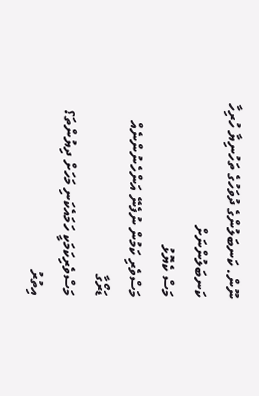ނޫން. ކަނބަލުންގެ ދުވަހުގެ ތަހުނިޔާ ހުރިހާ ކަނބަލުންނަށް
މަސް ކެޔޮޅު
މަސްވެރި ކަމުން ނުފެނޭ އަންހެނުންނެއް
ޑަރޯގާ
މަސްވެރިކަމަކީ ހަމައެކަނި މަހަށް ދިޔުންތަ؟
އިތުރު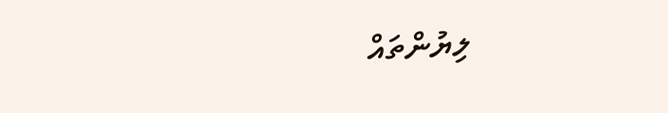ލިޔުންތައް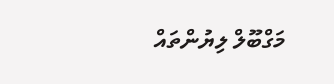މަގްބޫލް ލިޔުންތައް